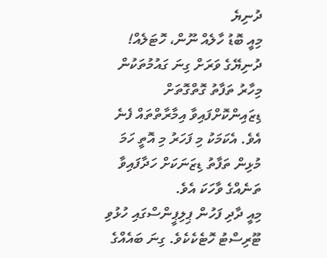ދުނިޔެ
މިއީ ބޮޑު ހާލެއް ނޫން، ހޮޓަލެއް!
ދުނިޔޭގެ ވަރަށް ގިނަ ގައުމުތަކުން މިހާރު ތަފާތު ގޮތްގޮތަށް ޑިޒައިންކޮށްފައިވާ އިމާރާތްތައް ފެނެ އެވެ. އެކަމަކު މި ފަހަރު މި އޮތީ ހަމަ މުޅިން ތަފާތު ޑިޒަނަކަށް ހަދާފައިވާ ތަނެއްގެ ވާހަކަ އެވެ.
މިއީ ދާދި ފަހުން ޕިލިޕީންސްގައި ހުޅުވި ޓޫރިސްޓު ހޮޓެކެކެވެ. ގިނަ ބައެއްގެ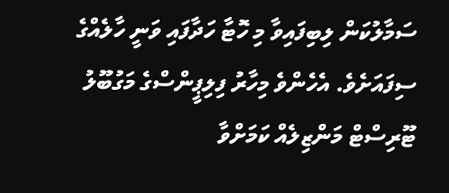ސަމާލުކަން ލިބިފައިވާ މި ހޮޓާ ހަދާފައި ވަނީ ހާލެއްގެ ސިފައަށެވެ. އެހެންވެ މިހާރު ފިލިޕީންސްގެ މަގުބޫލު ޓޫރިސްޓް މަންޒިލެއް ކަމަށްވާ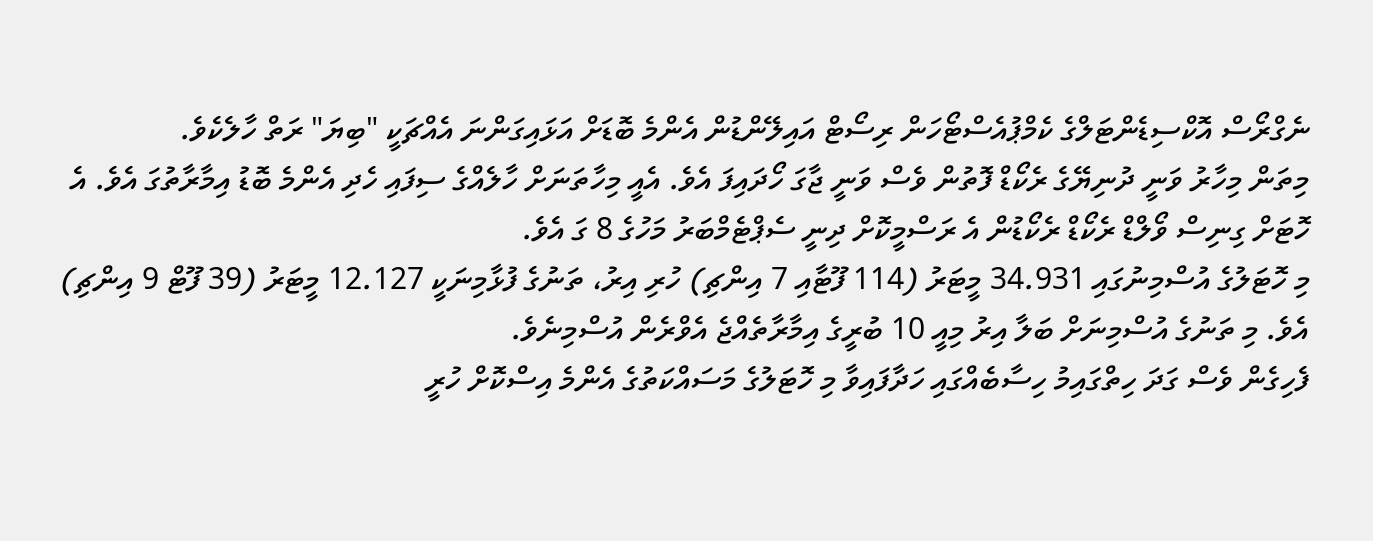ނެގްރޯސް އޮކްސިޑެންޓަލްގެ ކެމްޕުއެސްޓޯހަން ރިސޯޓް އައިލޭންޑުން އެންމެ ބޮޑަށް އަޅައިގަންނަ އެއްޗަކީ "ބިޔަ" ރަތް ހާލެކެވެ.
މިތަން މިހާރު ވަނީ ދުނިޔޭގެ ރެކޯޑް ފޮތުން ވެސް ވަނީ ޖާގަ ހޯދައިފަ އެވެ. އެއީ މިހާތަނަށް ހާލެއްގެ ސިފައި ހެދި އެންމެ ބޮޑު އިމާރާތުގަ އެވެ. އެ ހޮޓަށް ގިނިސް ވޯލްޑް ރެކޯޑް ރެކޯޑުން އެ ރަސްމީކޮށް ދިނީ ސެޕްޓެމްބަރު މަހުގެ 8 ގަ އެވެ.
މި ހޮޓަލުގެ އުސްމިނުގައި 34.931 މީޓަރު (114 ފޫޓާއި 7 އިންޗި) ހުރި އިރު، ތަނުގެ ފުޅާމިނަކީ 12.127 މީޓަރު (39 ފޫޓް 9 އިންޗި) އެވެ. މި ތަނުގެ އުސްމިނަށް ބަލާ އިރު މިއީ 10 ބުރީގެ އިމާރާތެއްޖެ އެވްރެން އުސްމިނެވެ.
ފެހިގެން ވެސް ގަދަ ހިތްގައިމު ހިސާބެއްގައި ހަދާފައިވާ މި ހޮޓަލުގެ މަސައްކަތުގެ އެންމެ އިސްކޮށް ހުރީ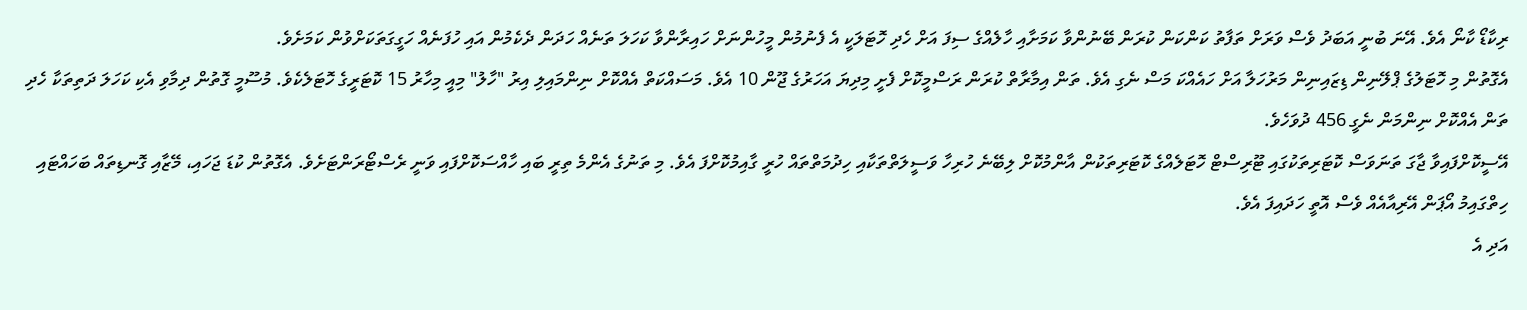ރިކާޑޯ ކާނޯ އެވެ. އޭނަ ބުނީ އަބަދު ވެސް ވަރަށް ތަފާތު ކަންކަން ކުރަން ބޭނުންވާ ކަމަށާއި ހާލެއްގެ ސިފަ އަށް ހެދި ހޮޓަލަކީ އެ ފެނުމުން މީހުންނަށް ހައިރާންވާ ކަހަލަ ތަނެއް ހަދަން ދެކެމުން އައި ހުފަނެއް ހަގީގަތަކަށްވުން ކަމަށެވެ.
އެގޮތުން މި ހޮޓަލުގެ ޕްލޭނިން ޑިޒައިނިން މަރުހަލާ އަށް ހައެއްކަ މަސް ނެގި އެވެ. ތަން އިމާރާތް ކުރަން ރަސްމީކޮށް ފެށީ މިދިޔަ އަހަރުގެ ޖޫން 10 އެވެ. މަސައްކަތް އެއްކޮށް ނިންމައިލި އިރު "ހާލު" މިއީ މިހާރު 15 ކޮޓަރީގެ ހޮޓަލެކެވެ. މުސޫމީ ގޮތުން ދިމާވި އެކި ކަހަލަ ދަތިތަކާ ހެދި ތަން އެއްކޮށް ނިންމަން ނެގީ 456 ދުވަހެވެ.
އޭސީކޮށްފައިވާ ޖާގަ ތަނަވަސް ކޮޓަރިތަކުގައި ޓޫރިސްޓް ހޮޓަލެއްގެ ކޮޓަރިތަކުން އާންމުކޮށް ލިބޭނެ ހުރިހާ ވަސީލަތްތަކާއި ހިދުމަތްތައް ހުރީ ގާއިމުކޮށްފަ އެވެ. މި ތަނުގެ އެންމެ ތިރީ ބައި ހާއްސަކޮށްފައި ވަނީ ރެސްޓޯރަންޓަށެވެ. އެގޮތުން ކުޑަ ޖަހައި، މޭޒާއި ގޮނޑިތައް ބަހައްޓައި ހިތްގައިމު އޯޕަން އޭރިއާއެއް ވެސް އޮތީ ހަދައިފަ އެވެ.
އަދި އެ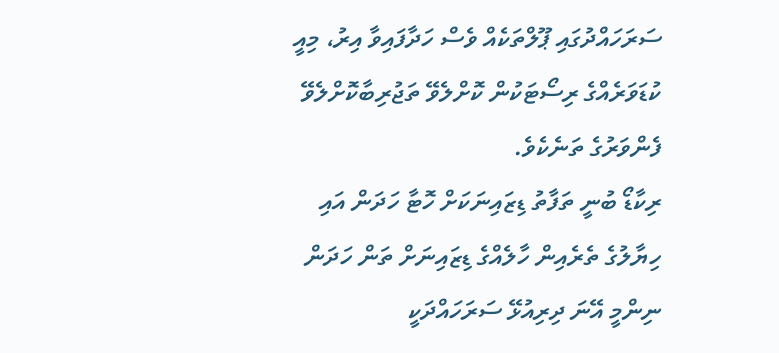ސަރަހައްދުގައި ޕޫލްތަކެއް ވެސް ހަދާފައިވާ އިރު، މިއީ ކުޑަވަރެއްގެ ރިސޯޓަކުން ކޮށްލެވޭ ތަޖުރިބާކޮށްލެވޭ ފެންވަރުގެ ތަނެކެވެ.
ރިކާޑޯ ބުނީ ތަފާތު ޑިޒައިނަކަށް ހޮޓާ ހަދަން އައި ހިޔާލުގެ ތެރެއިން ހާލެއްގެ ޑިޒައިނަށް ތަން ހަދަން ނިންމީ އޭނަ ދިރިއުޅޭ ސަރަހައްދަކީ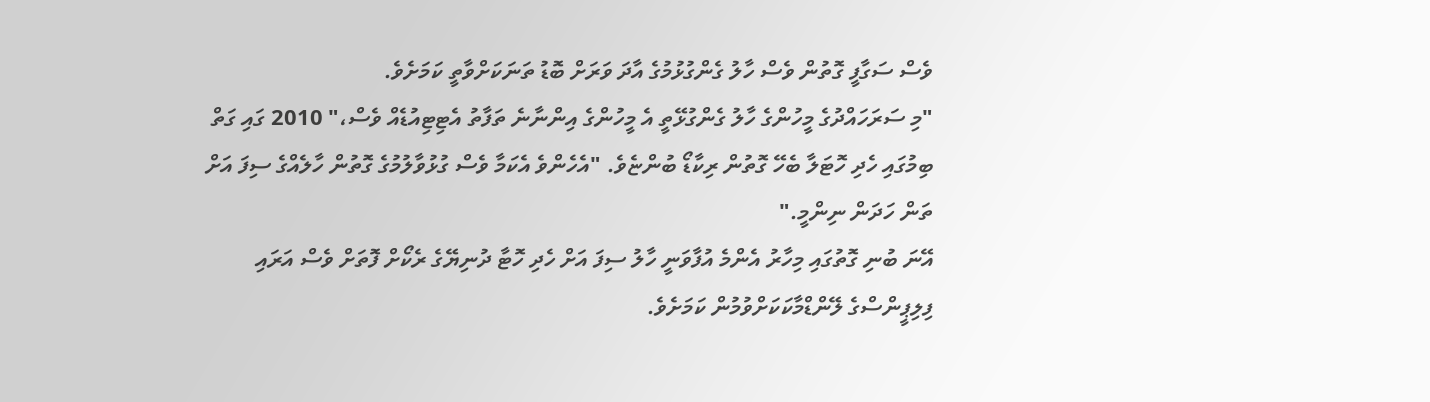ވެސް ސަގާފީ ގޮތުން ވެސް ހާލު ގެންގުޅުމުގެ އާދަ ވަރަށް ބޮޑު ތަނަކަށްވާތީ ކަމަށެވެ.
"މި ސަރަހައްދުގެ މީހުންގެ ހާލު ގެންގުޅޭތީ އެ މީހުންގެ އިންނާނެ ތަފާތު އެޓިޓިއުޑެއް ވެސް،" 2010 ގައި ގަތް ބިމުގައި ހެދި ހޮޓަލާ ބެހޭ ގޮތުން ރިކާޑޯ ބުންޏެވެ. "އެހެންވެ އެކަމާ ވެސް ގުޅުވާލުމުގެ ގޮތުން ހާލެއްގެ ސިފަ އަށް ތަން ހަދަން ނިންމީ."
އޭނަ ބުނި ގޮތުގައި މިހާރު އެންމެ އުފާވަނީ ހާލު ސިފަ އަށް ހެދި ހޮޓާ ދުނިޔޭގެ ރެކޯށް ފޮތަށް ވެސް އަރައި ފިލިޕީންސްގެ ލޭންޑްމާކަކަށްވުމުން ކަމަށެވެ.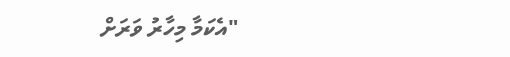"އެކަމާ މިހާރު ވަރަށް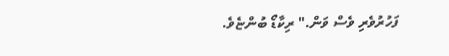ފަހުރުވެރި ވެސް ވަން." ރިކާޑޯ ބުންޏެވެ.